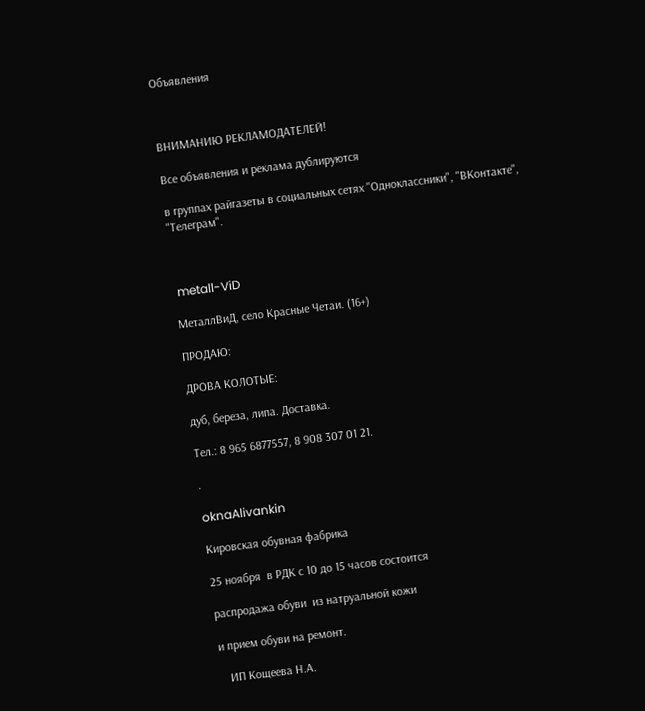Объявления



ВНИМАНИЮ РЕКЛАМОДАТЕЛЕЙ!

Все объявления и реклама дублируются

в группах райгазеты в социальных сетях "Одноклассники", "ВКонтакте", "Телеграм".



 metall-ViD

МеталлВиД, село Красные Четаи. (16+)

ПРОДАЮ:

ДРОВА КОЛОТЫЕ:

дуб, береза, липа. Доставка.

Тел.: 8 965 6877557, 8 908 307 01 21.

.

oknaAlivankin

Кировская обувная фабрика

25 ноября  в РДК с 10 до 15 часов состоится

распродажа обуви  из натруальной кожи

и прием обуви на ремонт.

   ИП Кощеева Н.А.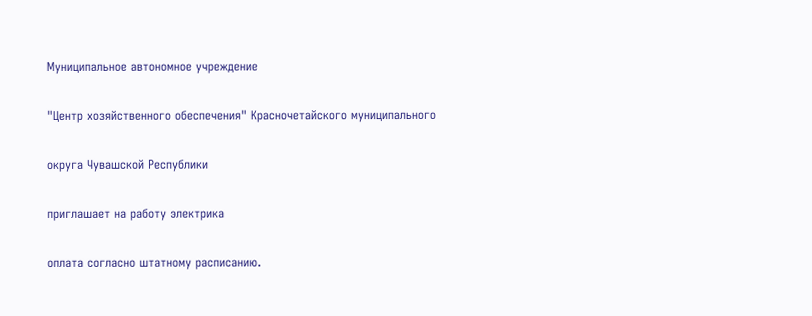Муниципальное автономное учреждение

"Центр хозяйственного обеспечения" Красночетайского муниципального

округа Чувашской Республики

приглашает на работу электрика

оплата согласно штатному расписанию.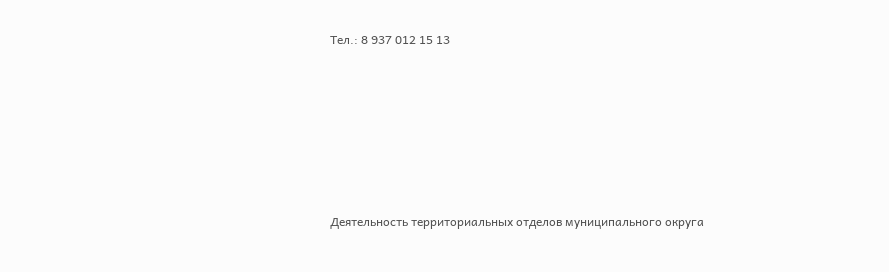Тел.: 8 937 012 15 13







Деятельность территориальных отделов муниципального округа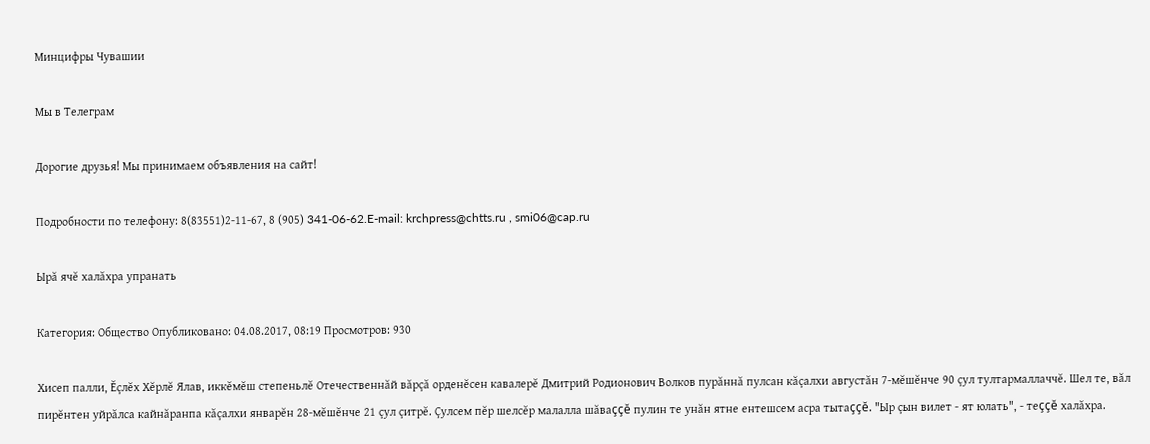Минцифры Чувашии

Мы в Телеграм

Дорогие друзья! Мы принимаем объявления на сайт!

Подробности по телефону: 8(83551)2-11-67, 8 (905) 341-06-62.E-mail: krchpress@chtts.ru , smi06@cap.ru

Ырă ячĕ халăхра упранать

Категория: Общество Опубликовано: 04.08.2017, 08:19 Просмотров: 930

Хисеп палли, Ĕçлĕх Хĕрлĕ Ялав, иккĕмĕш степеньлĕ Отечественнăй вăрçă орденĕсен кавалерĕ Дмитрий Родионович Волков пурăннă пулсан кăçалхи августăн 7-мĕшĕнче 90 çул тултармаллаччĕ. Шел те, вăл пирĕнтен уйрăлса кайнăранпа кăçалхи январĕн 28-мĕшĕнче 21 çул çитрĕ. Çулсем пĕр шелсĕр малалла шăваççĕ пулин те унăн ятне ентешсем асра тытаççĕ. "Ыр çын вилет - ят юлать", - теççĕ халăхра.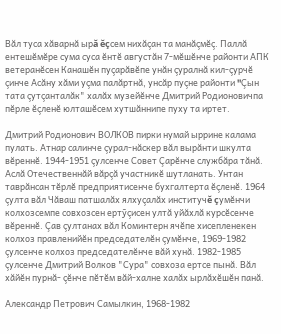Вăл туса хăварнă ырă ĕçсем нихăçан та манăçмĕç. Паллă ентешĕмĕре сума суса ĕнтĕ августăн 7-мĕшĕнче районти АПК ветеранĕсен Канашĕн пуçарăвĕпе унăн çуралнă кил-çурчĕ çинче Асăну хăми уçма палăртнă, унсăр пуçне районти "Çын тата çутçанталăк" халăх музейĕнче Дмитрий Родионовичпа пĕрле ĕçленĕ юлташĕсем хутшăннипе пуху та иртет.

Дмитрий Родионович ВОЛКОВ пирки нумай ыррине калама пулать. Атнар салинче çурал-нăскер вăл вырăнти шкулта вĕреннĕ. 1944-1951 çулсенче Совет Çарĕнче службăра тăнă. Аслă Отечественнăй вăрçă участникĕ шутланать. Унтан таврăнсан тĕрлĕ предприятисенче бухгалтерта ĕçленĕ. 1964 çулта вăл Чăваш патшалăх ялхуçалăх институчĕ çумĕнчи колхозсемпе совхозсен ертỹçисен ултă уйăхлă курсĕсенче вĕреннĕ. Çав çултанах вăл Коминтерн ячĕпе хисепленекен колхоз правленийĕн председателĕн çумĕнче, 1969-1982 çулсенче колхоз председателĕнче вăй хунă. 1982-1985 çулсенче Дмитрий Волков "Сура" совхоза ертсе пынă. Вăл хăйĕн пурнă- çĕнче пĕтĕм вăй-халне халăх ырлăхĕшĕн панă.

Александр Петрович Самылкин, 1968-1982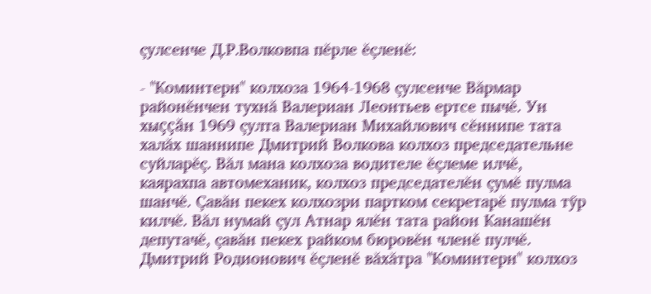çулсенче Д.Р.Волковпа пĕрле ĕçленĕ:

- "Коминтерн" колхоза 1964-1968 çулсенче Вăрмар районĕнчен тухнă Валериан Леонтьев ертсе пычĕ. Ун хыççăн 1969 çулта Валериан Михайлович сĕннипе тата халăх шаннипе Дмитрий Волкова колхоз председательне суйларĕç. Вăл мана колхоза водителе ĕçлеме илчĕ, каярахпа автомеханик, колхоз председателĕн çумĕ пулма шанчĕ. Çавăн пекех колхозри партком секретарĕ пулма тỹр килчĕ. Вăл нумай çул Атнар ялĕн тата район Канашĕн депутачĕ, çавăн пекех райком бюровĕн членĕ пулчĕ. Дмитрий Родионович ĕçленĕ вăхăтра "Коминтерн" колхоз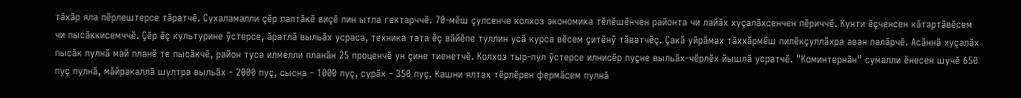тăхăр яла пĕрлештерсе тăратчĕ. Сухаламалли çĕр лаптăкĕ виçĕ пин ытла гектарччĕ. 70-мĕш çулсенче колхоз экономика тĕлĕшĕнчен районта чи лайăх хуçалăхсенчен пĕриччĕ. Кунти ĕçченсен кăтартăвĕсем чи пысăккисемччĕ. Çĕр ĕç культурине ỹстерсе, ăратлă выльăх усраса, техника тата ĕç вăйĕпе туллин усă курса вĕсем çитĕнỹ тăватчĕç. Çакă уйрăмах тăххăрмĕш пилĕкçуллăхра аван палăрчĕ. Асăннă хуçалăх пысăк пулнă май планĕ те пысăкчĕ, район туса илмелли планăн 25 проценчĕ ун çине тиенетчĕ. Колхоз тыр-пул ỹстерсе илнисĕр пуçне выльăх-чĕрлĕх йышлă усратчĕ. "Коминтернăн" сумалли ĕнесен шучĕ 650 пуç пулнă, мăйракаллă шултра выльăх - 2000 пуç, сысна - 1000 пуç, сурăх - 350 пуç. Кашни ялтах тĕрлĕрен фермăсем пулнă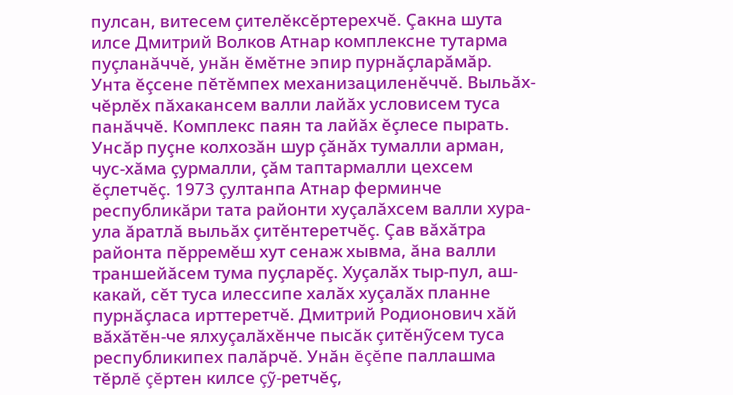пулсан, витесем çителĕксĕртерехчĕ. Çакна шута илсе Дмитрий Волков Атнар комплексне тутарма пуçланăччĕ, унăн ĕмĕтне эпир пурнăçларăмăр. Унта ĕçсене пĕтĕмпех механизациленĕччĕ. Выльăх-чĕрлĕх пăхакансем валли лайăх условисем туса панăччĕ. Комплекс паян та лайăх ĕçлесе пырать. Унсăр пуçне колхозăн шур çăнăх тумалли арман, чус-хăма çурмалли, çăм таптармалли цехсем ĕçлетчĕç. 1973 çултанпа Атнар ферминче республикăри тата районти хуçалăхсем валли хура-ула ăратлă выльăх çитĕнтеретчĕç. Çав вăхăтра районта пĕрремĕш хут сенаж хывма, ăна валли траншейăсем тума пуçларĕç. Хуçалăх тыр-пул, аш-какай, сĕт туса илессипе халăх хуçалăх планне пурнăçласа ирттеретчĕ. Дмитрий Родионович хăй вăхăтĕн-че ялхуçалăхĕнче пысăк çитĕнỹсем туса республикипех палăрчĕ. Унăн ĕçĕпе паллашма тĕрлĕ çĕртен килсе çỹ-ретчĕç,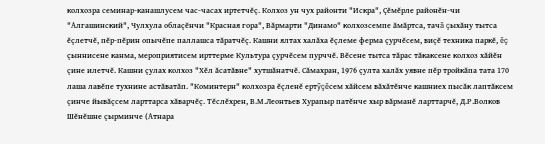колхозра семинар-канашлусем час-часах иртетчĕç. Колхоз ун чух районти "Искра", Çĕмĕрле районĕн-чи "Алгашинский", Чулхула облаçĕнчи "Красная гора", Вăрмарти "Динамо" колхозсемпе ăмăртса, тачă çыхăну тытса ĕçлетчĕ, пĕр-пĕрин опычĕпе паллашса тăратчĕç. Кашни ялтах халăха ĕçлеме ферма çурчĕсем, виçĕ техника паркĕ, ĕç çыннисене канма, мероприятисем ирттерме Культура çурчĕсем пурччĕ. Вĕсене тытса тăрас тăкаксене колхоз хăйĕн çине илетчĕ. Кашни çулах колхоз "Хĕл ăсатăвне" хутшăнатчĕ. Сăмахран, 1976 çулта халăх уявне пĕр тройкăпа тата 170 лаша лавĕпе тухнине астăватăп. "Коминтерн" колхозра ĕçленĕ ертỹçĕсем хăйсем вăхăтĕнче кашниех пысăк лаптăксем çинче йывăçсем ларттарса хăварчĕç. Тĕслĕхрен, В.М.Леонтьев Хурапыр патĕнче хыр вăрманĕ ларттарчĕ, Д.Р.Волков Шĕнĕшне çырминче (Атнара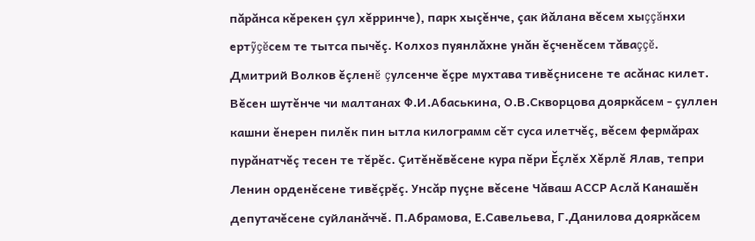пăрăнса кĕрекен çул хĕрринче), парк хыçĕнче, çак йăлана вĕсем хыççăнхи ертỹçĕсем те тытса пычĕç. Колхоз пуянлăхне унăн ĕçченĕсем тăваççĕ. Дмитрий Волков ĕçленĕ çулсенче ĕçре мухтава тивĕçнисене те асăнас килет. Вĕсен шутĕнче чи малтанах Ф.И.Абаськина, О.В.Скворцова дояркăсем - çуллен кашни ĕнерен пилĕк пин ытла килограмм сĕт суса илетчĕç, вĕсем фермăрах пурăнатчĕç тесен те тĕрĕс. Çитĕнĕвĕсене кура пĕри Ĕçлĕх Хĕрлĕ Ялав, тепри Ленин орденĕсене тивĕçрĕç. Унсăр пуçне вĕсене Чăваш АССР Аслă Канашĕн депутачĕсене суйланăччĕ. П.Абрамова, Е.Савельева, Г.Данилова дояркăсем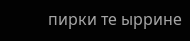пирки те ыррине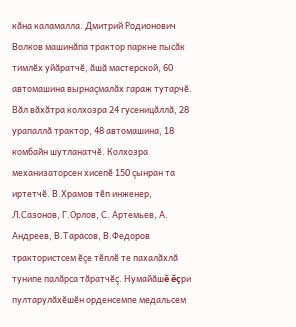кăна каламалла. Дмитрий Родионович Волков машинăпа трактор паркне пысăк тимлĕх уйăратчĕ, ăшă мастерской, 60 автомашина вырнаçмалăх гараж тутарчĕ. Вăл вăхăтра колхозра 24 гусеницăллă, 28 урапаллă трактор, 48 автомашина, 18 комбайн шутланатчĕ. Колхозра механизаторсен хисепĕ 150 çынран та иртетчĕ. В.Храмов тĕп инженер, Л.Сазонов, Г.Орлов, С. Артемьев, А. Андреев, В.Тарасов, В.Федоров трактористсем ĕçе тĕплĕ те пахалăхлă тунипе палăрса тăратчĕç. Нумайăшĕ ĕçри пултарулăхĕшĕн орденсемпе медальсем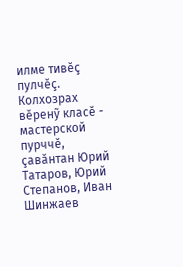илме тивĕç пулчĕç. Колхозрах вĕренỹ класĕ - мастерской пурччĕ, çавăнтан Юрий Татаров, Юрий Степанов, Иван Шинжаев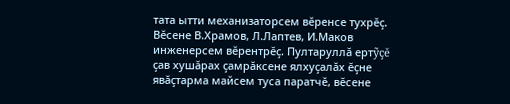тата ытти механизаторсем вĕренсе тухрĕç. Вĕсене В.Храмов, Л.Лаптев, И.Маков инженерсем вĕрентрĕç. Пултаруллă ертỹçĕ çав хушăрах çамрăксене ялхуçалăх ĕçне явăçтарма майсем туса паратчĕ, вĕсене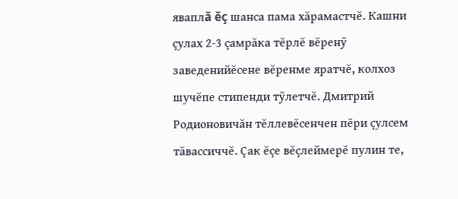яваплă ĕç шанса пама хăрамастчĕ. Кашни çулах 2-3 çамрăка тĕрлĕ вĕренỹ заведенийĕсене вĕренме яратчĕ, колхоз шучĕпе стипенди тỹлетчĕ. Дмитрий Родионовичăн тĕллевĕсенчен пĕри çулсем тăвассиччĕ. Çак ĕçе вĕçлеймерĕ пулин те,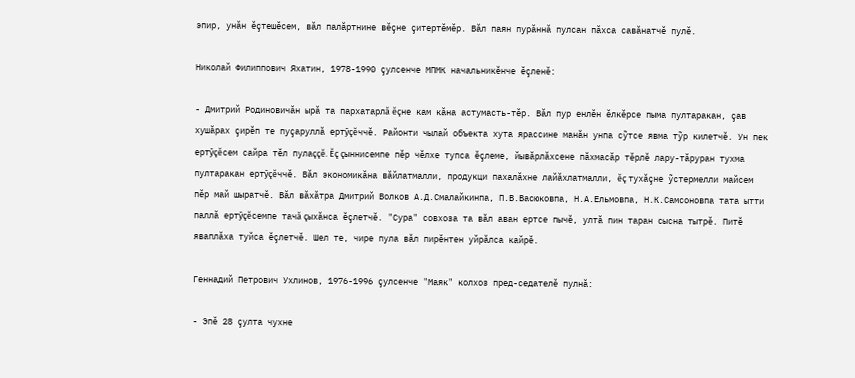эпир, унăн ĕçтешĕсем, вăл палăртнине вĕçне çитертĕмĕр. Вăл паян пурăннă пулсан пăхса савăнатчĕ пулĕ.

Николай Филиппович Яхатин, 1978-1990 çулсенче МПМК начальникĕнче ĕçленĕ:

- Дмитрий Родиновичăн ырă та пархатарлă ĕçне кам кăна астумасть-тĕр. Вăл пур енлĕн ĕлкĕрсе пыма пултаракан, çав хушăрах çирĕп те пуçаруллă ертỹçĕччĕ. Районти чылай объекта хута ярассине манăн унпа сỹтсе явма тỹр килетчĕ. Ун пек ертỹçĕсем сайра тĕл пулаççĕ. Ĕç çыннисемпе пĕр чĕлхе тупса ĕçлеме, йывăрлăхсене пăхмасăр тĕрлĕ лару-тăруран тухма пултаракан ертỹçĕччĕ. Вăл экономикăна вăйлатмалли, продукци пахалăхне лайăхлатмалли, ĕç тухăçне ỹстермелли майсем пĕр май шыратчĕ. Вăл вăхăтра Дмитрий Волков А.Д.Смалайкинпа, П.В.Васюковпа, Н.А.Ельмовпа, Н.К.Самсоновпа тата ытти паллă ертỹçĕсемпе тачă çыхăнса ĕçлетчĕ. "Сура" совхоза та вăл аван ертсе пычĕ, ултă пин таран сысна тытрĕ. Питĕ яваплăха туйса ĕçлетчĕ. Шел те, чире пула вăл пирĕнтен уйрăлса кайрĕ.

Геннадий Петрович Ухлинов, 1976-1996 çулсенче "Маяк" колхоз пред-седателĕ пулнă:

- Эпĕ 28 çулта чухне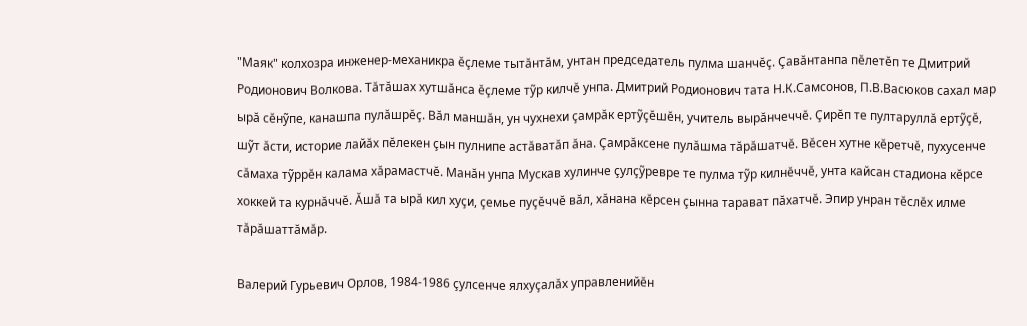"Маяк" колхозра инженер-механикра ĕçлеме тытăнтăм, унтан председатель пулма шанчĕç. Çавăнтанпа пĕлетĕп те Дмитрий Родионович Волкова. Тăтăшах хутшăнса ĕçлеме тỹр килчĕ унпа. Дмитрий Родионович тата Н.К.Самсонов, П.В.Васюков сахал мар ырă сĕнỹпе, канашпа пулăшрĕç. Вăл маншăн, ун чухнехи çамрăк ертỹçĕшĕн, учитель вырăнчеччĕ. Çирĕп те пултаруллă ертỹçĕ, шỹт ăсти, историе лайăх пĕлекен çын пулнипе астăватăп ăна. Çамрăксене пулăшма тăрăшатчĕ. Вĕсен хутне кĕретчĕ, пухусенче сăмаха тỹррĕн калама хăрамастчĕ. Манăн унпа Мускав хулинче çулçỹревре те пулма тỹр килнĕччĕ, унта кайсан стадиона кĕрсе хоккей та курнăччĕ. Ăшă та ырă кил хуçи, çемье пуçĕччĕ вăл, хăнана кĕрсен çынна тарават пăхатчĕ. Эпир унран тĕслĕх илме тăрăшаттăмăр.

Валерий Гурьевич Орлов, 1984-1986 çулсенче ялхуçалăх управленийĕн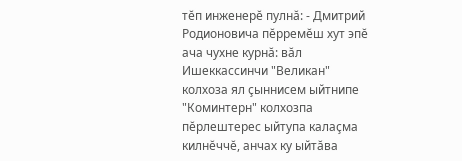тĕп инженерĕ пулнă: - Дмитрий Родионовича пĕрремĕш хут эпĕ ача чухне курнă: вăл Ишеккассинчи "Великан" колхоза ял çыннисем ыйтнипе "Коминтерн" колхозпа пĕрлештерес ыйтупа калаçма килнĕччĕ, анчах ку ыйтăва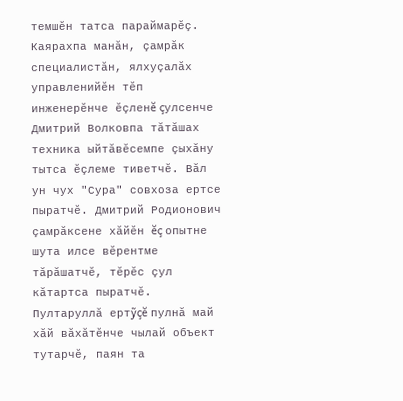темшĕн татса параймарĕç. Каярахпа манăн, çамрăк специалистăн, ялхуçалăх управленийĕн тĕп инженерĕнче ĕçленĕ çулсенче Дмитрий Волковпа тăтăшах техника ыйтăвĕсемпе çыхăну тытса ĕçлеме тиветчĕ. Вăл ун чух "Сура" совхоза ертсе пыратчĕ. Дмитрий Родионович çамрăксене хăйĕн ĕç опытне шута илсе вĕрентме тăрăшатчĕ, тĕрĕс çул кăтартса пыратчĕ. Пултаруллă ертỹçĕ пулнă май хăй вăхăтĕнче чылай объект тутарчĕ, паян та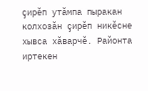çирĕп утăмпа пыракан колхозăн çирĕп никĕсне хывса хăварчĕ. Районта иртекен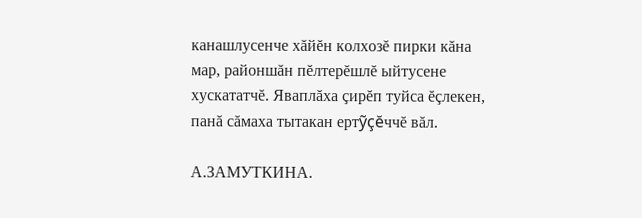канашлусенче хăйĕн колхозĕ пирки кăна мар, районшăн пĕлтерĕшлĕ ыйтусене хускататчĕ. Яваплăха çирĕп туйса ĕçлекен, панă сăмаха тытакан ертỹçĕччĕ вăл.

А.ЗАМУТКИНА.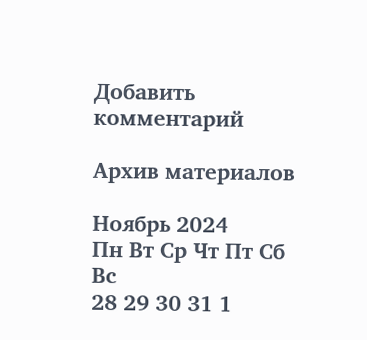Добавить комментарий

Архив материалов

Ноябрь 2024
Пн Вт Ср Чт Пт Сб Вс
28 29 30 31 1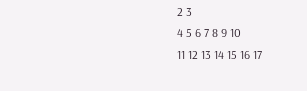2 3
4 5 6 7 8 9 10
11 12 13 14 15 16 17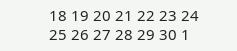18 19 20 21 22 23 24
25 26 27 28 29 30 1